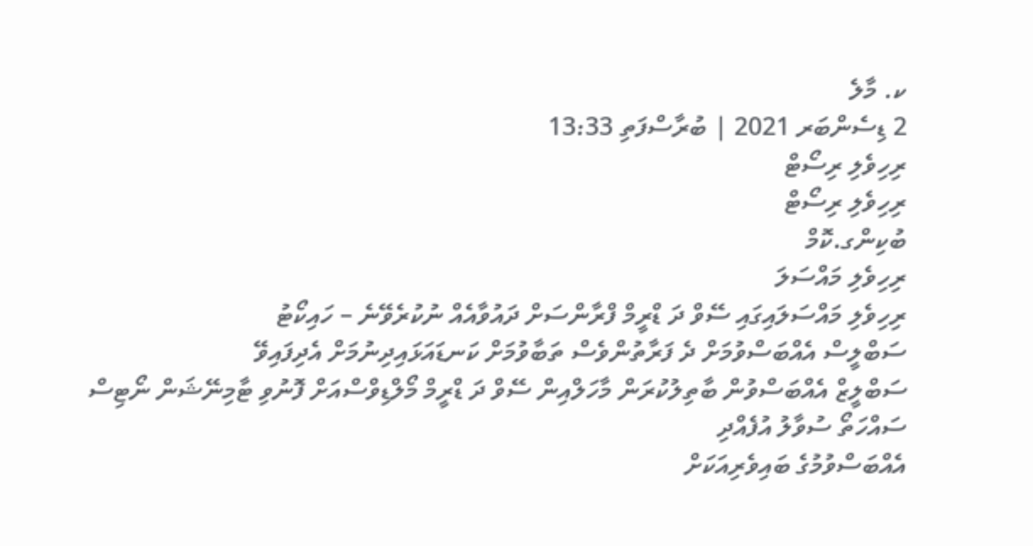ކ. މާލެ
2 ޑިސެންބަރ 2021 | ބުރާސްފަތި 13:33
ރިހިވެލި ރިސޯޓް
ރިހިވެލި ރިސޯޓް
ބުކިންގ.ކޮމް
ރިހިވެލި މައްސަލަ
ރިހިވެލި މައްސަލައިގައި ސޭވް ދަ ޑްރީމް ފްރާންސަށް ދައުވާއެއް ނުކުރެވޭނެ – ހައިކޯޓު
ސަބްލީސް އެއްބަސްވުމަށް ދެ ފަރާތުންވެސް ތަބާވުމަށް ކަނޑައަޅައިދިނުމަށް އެދިފައިވޭ
ސަބްލީޒް އެއްބަސްވުން ބާތިލުކުރަން މާހަލްއިން ސޭވް ދަ ޑްރީމް މޯލްޑިވްސްއަށް ފޮނުވި ޓާމިނޭޝަން ނޯޓިސް ސައްހަތޯ ސުވާލު އުފެއްދި
އެއްބަސްވުމުގެ ބައިވެރިއަކަށް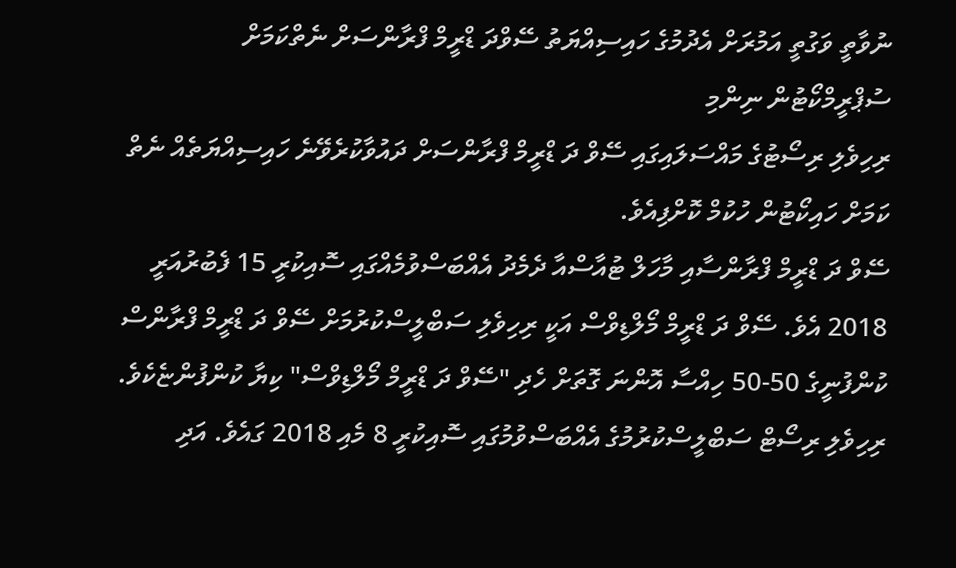ނުވާތީ ވަގުތީ އަމުރަށް އެދުމުގެ ހައިސިއްޔަތު ސޭވްދަ ޑްރީމް ފްރާންސަށް ނެތްކަމަށް ސުޕްރީމްކޯޓުން ނިންމި
ރިހިވެލި ރިސޯޓުގެ މައްސަލައިގައި ސޭވް ދަ ޑްރީމް ފްރާންސަށް ދައުވާކުރެވޭނެ ހައިސިއްޔަތެއް ނެތް ކަމަށް ހައިކޯޓުން ހުކުމް ކޮށްފިއެވެ.
ސޭވް ދަ ޑްރީމް ފްރާންސާއި މާހަލް ޓުއާސްއާ ދެމެދު އެއްބަސްވުމެއްގައި ސޮއިކުރީ 15 ފެބުރުއަރީ 2018 އެވެ. ސޭވް ދަ ޑްރީމް މޯލްޑިވްސް އަކީ ރިހިވެލި ސަބްލީސްކުރުމަށް ސޭވް ދަ ޑްރީމް ފްރާންސް ކުންފުނީގެ 50-50 ހިއްސާ އޮންނަ ގޮތަށް ހެދި "ސޭވް ދަ ޑްރީމް މޯލްޑިވްސް" ކިޔާ ކުންފުންޏެކެވެ. ރިހިވެލި ރިސޯޓް ސަބްލީސްކުރުމުގެ އެއްބަސްވުމުގައި ސޮއިކުރީ 8 މެއި 2018 ގައެވެ. އަދި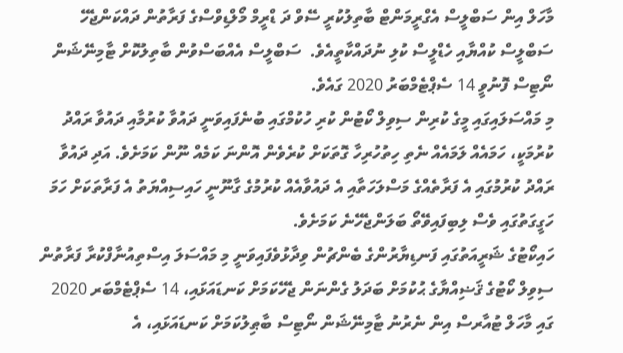މާހަލް އިން ސަބްލީސް އެގްރީމަންޓް ބާތިލުކުރީ ސޭވް ދަ ޑްރީމް މޯލްޑިވްސްގެ ފަރާތުން ދައްކަންޖެހޭ ސަބްލީސް ކުއްޔާއި ހެޑްލީސް ކުލި ނުދައްކާތީއެވެ.  ސަބްލީސް އެއްބަސްވުން ބާތިލުކޮށް ޓާމިނޭޝަން ނޯޓިސް ފޮނުވީ 14 ސެޕްޓެމްބަރު 2020 ގައެވެ.
މި މައްސަލައިގައި މީގެ ކުރިން ސިވިލް ކޯޓުން ކުރި ހުކުމްގައި ބުނެފައިވަނީ ދައުވާ ކުރުމާއި ދައުވާ ރައްދު ކުރުމަކީ، ހަމައެއް ލަމައެއް ނެތި ހިތުހުރިހާ ގޮތަކަށް ކުރެވެން އޮންނަ ކަމެއް ނޫން ކަމަށެވެ. އަދި ދައުވާ ރައްދު ކުރުމުގައި އެ ފަރާތެއްގެ މަސްލަހަތާއި އެ ދައުވާއެއް ކުރުމުގެ ގާނޫނީ ހައިސިއްޔަތު އެ ފަރާތަކަށް ހަމަ ހަގީގަތުގައި ވެސް ލިބިފައިވޭތޯ ބަލަންޖެހޭނެ ކަމަށެވެ.
ހައިކޯޓުގެ ޝަރީއަތުގައި ފަނޑިޔާރުންގެ ބެންޗުން ވިދާޅުވެފައިވަނީ މި މައްސަލަ އިސްތިއުނާފްކުރާ ފަރާތުން ސިވިލް ކޯޓުގެ ޤަޟިއްޔާގެ ޙުކުމަށް ބަދަލު ގެންނަން ޖެހޭކަމަށް ކަނޑައަޅައި، 14 ސެޕްޓެމްބަރ 2020 ގައި މާހަލް ޓުއާރސް އިން ނެރުނު ޓާމިނޭޝަން ނޯޓިސް ބާޠިލުކަމަށް ކަނޑައަޅައި، އެ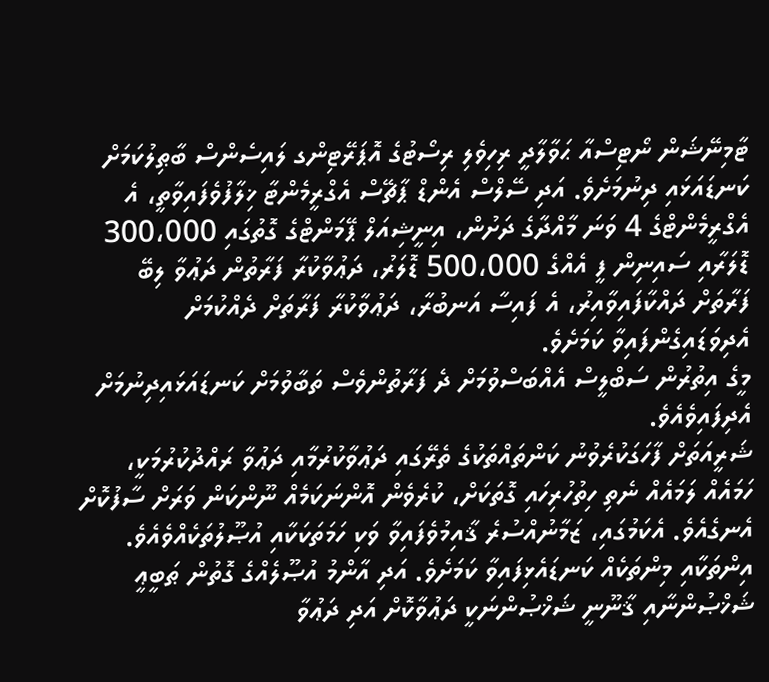ޓާމިނޭޝަން ނޯޓިސްއާ ޙަވާލާދީ ރިހިވެލި ރިސޯޓުގެ އޮޕަރޭޓިންގ ލައިސެންސް ބާޠިލުކަމަށް ކަނޑައަޅައި ދިނުމަށެވެ. އަދި ސޭލްސް އެންޑް ޕާޗޭސް އެގްރީމެންޓާ ޚިލާފުވެފައިވާތީ، އެ އެގްރީމެންޓްގެ 4 ވަނަ މާއްދާގެ ދަށުން، އިނީޝިއަލް ޕޭމަންޓްގެ ގޮތުގައި 300،000 ޑޮލަރާއި ސައިނިން ފީ އެއްގެ 500،000 ޑޮލަރު، ދަޢުވާކުރާ ފަރާތުން ދަޢުވާ ލިބޭ ފަރާތަށް ދައްކާފައިވާއިރު، އެ ފައިސާ އަނބުރާ، ދަޢުވާކުރާ ފަރާތަށް ދެއްކުމަށް އެދިވަޑައިގެންފައިވާ ކަމަށެވެ.
މީގެ އިތުރުން ސަބްލީސް އެއްބަސްވުމަށް ދެ ފަރާތުންވެސް ތަބާވުމަށް ކަނޑައަޅައިދިނުމަށް އެދިފައިވެއެވެ.
ޝަރީއަތަށް ފާހަގަކުރެވުނު ކަންތައްތަކުގެ ތެރޭގައި ދަޢުވާކުރުމާއި ދަޢުވާ ރައްދުކުރުމަކީ، ހަމައެއް ލަމައެއް ނެތި ހިތުހުރިހައި ގޮތަކަށް، ކުރެވެން އޮންނަކަމެއް ނޫންކަން ވަރަށް ސާފުކޮށް އެނގެއެވެ. އެކަމުގައި، ޒަމާނުއްސުރެ ޤާއިމުވެފައިވާ ވަކި ހަމަތަކަކާއި އުޞޫލުތަކެއްވެއެވެ. އިންތަކާއި މިންތަކެއް ކަނޑައެޅިފައިވާ ކަމަށެވެ. އަދި އާންމު އުޞޫލެއްގެ ގޮތުން ޠަބީޢީ ޝަޚްޞުންނާއި ޤާނޫނީ ޝަޚްޞުންނަކީ ދަޢުވާކޮށް އަދި ދަޢުވާ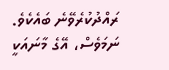ރައްދުކުރެވޭނެ ބައެކެވެ. ނަމަވެސް، އޭގެ މާނައަކީ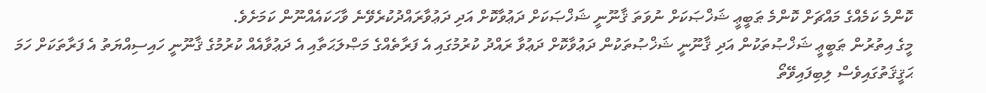ކޮންމެ ކަމެއްގެ މައްޗަށް ކޮންމެ ޠަބީޢީ ޝަޚްޞަކަށް ނުވަތަ ޤާނޫނީ ޝަޚްޞަކަށް ދަޢުވާކޮށް އަދި ދަޢުވާރައްދުކުރެވޭނެ ވާހަކައެއްނޫން ކަމަށެވެ.
މީގެ އިތުރުން ޠަބީޢީ ޝަޚްޞުތަކުން އަދި ޤާނޫނީ ޝަޚްޞުތަކުން ދަޢުވާކޮށް ދަޢުވާ ރައްދު ކުރުމުގައި އެ ފަރާތެއްގެ މަޞްލަޙަތާއި އެ ދަޢުވާއެއް ކުރުމުގެ ޤާނޫނީ ހައިސިއްޔަތު އެ ފަރާތަކަށް ހަމަ ޙަޤީޤަތުގައިވެސް ލިބިފައިވޭތޯ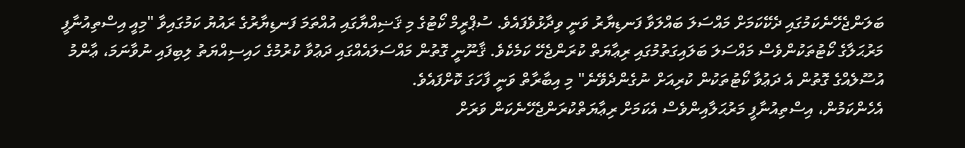ބަލަންޖެހޭނެކަމުގައި ދެކޭކަމަށް މައްސަލަ ބައްލަވާ ފަނޑިޔާރު ވަނީ ވިދާޅުވެފައެވެ. ސުޕްރީމް ކޯޓުގެ މި ޤަޟިއްޔާގައި އުއްތަމަ ފަނޑިޔާރުގެ ރައުޔު ކަމުގައިވާ "މިއީ އިސްތިއުނާފީ މަރުޙަލާގެ ކޯޓުތަކުންވެސް މައްސަލަ ބަލައިގަތުމުގައި ރިޢާޔަތް ކުރަންޖެހޭ ކަމެކެވެ. ޤާނޫނީ ގޮތުން މައްސަލައެއްގައި ދަޢުވާ ކުރުމުގެ ހައިސިއްޔަތު ލިބިފައި ނުވާނަމަ، ޢާންމު އުސޫލެއްގެ ގޮތުން އެ ދަޢުވާ ކޯޓުތަކުން ކުރިއަށް ނުގެންދެވޭނެ" މި އިބާރާތް ވަނީ ފާހަގަ ކޮށްފައެވެ.
އެހެންކަމުން، އިސްތިއުނާފީ މަރުޙަލާއިންވެސް އެކަމަށް ރިޢާޔަތްކުރަންޖެހޭނެކަން ވަރަށް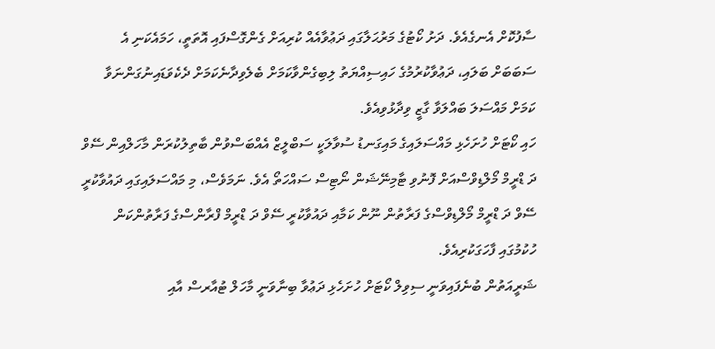ސާފުކޮށް އެނގެއެވެ. ދަށު ކޯޓުގެ މަރުޙަލާގައި ދަޢުވާއެއް ކުރިއަށް ގެންގޮސްފައި އޮތަތީ، ހަމައެކަނި އެ ސަބަބަށް ބަލައި، ދަޢުވާކުރުމުގެ ހައިސިއްޔަތު ލިބިގެންވާކަމަށް ބެލެވިދާނެކަމަށް ދެކެވަޑައިނުގަންނަވާ ކަމަށް މައްސަލަ ބައްލަވާ ގާޒީ ވިދާޅުވިއެވެ.
ހައި ކޯޓަށް ހުށަހެޅި މައްސަލައިގެ މައިގަނޑު ސުވާލަކީ ސަބްލީޒް އެއްބަސްވުން ބާތިލުކުރަން މާހަލްއިން ސޭވް ދަ ޑްރީމް މޯލްޑިވްސްއަށް ފޮނުވި ޓާމިނޭޝަން ނޯޓިސް ސައްހަތޯ އެވެ. ނަމަވެސް، މި މައްސަލައިގައި ދައުވާކުރީ ސޭވް ދަ ޑްރީމް މޯލްޑިވްސްގެ ފަރާތުން ނޫން ކަމާއި ދައުވާކުރީ ސޭވް ދަ ޑްރީމް ފްރާންސްގެ ފަރާތުންކަން ހުކުމުގައި ފާހަގަކުރިއެވެ.
ޝަރީއަތުން ބުނެފައިވަނީ ސިވިލް ކޯޓަށް ހުށަހެޅި ދަޢުވާ ބިނާވަނީ މާހަލް ޓުއާރސް އާއި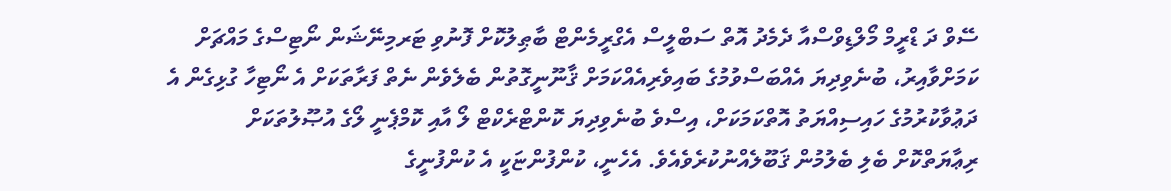ސޭވް ދަ ޑްރީމް މޯލްޑިވްސްއާ ދެމެދު އޮތް ސަބްލީސް އެގްރީމެންޓް ބާޠިލުކޮށް ފޮނުވި ޓަރމިނޭޝަން ނޯޓިސްގެ މައްޗަށް ކަމަށްވާއިރު، ބުނެވިދިޔަ އެއްބަސްވުމުގެ ބައިވެރިއެއްކަމަށް ޤާނޫނީގޮތުން ބެލެވެން ނެތް ފަރާތަކަށް އެ ނޯޓިހާ ގުޅިގެން އެ ދަޢުވާކުރުމުގެ ހައިސިއްޔަތު އޮތްކަމަކަށް، އިސްވެ ބުނެވިދިޔަ ކޮންޓްރެކްޓް ލޯ އާއި ކޮމްޕެނީ ލޯގެ އުޞޫލުތަކަށް ރިޢާޔަތްކޮށް ބެލި ބެލުމުން ޤަބޫލެއްނުކުރެވެއެވެ. އެހެނީ، ކުންފުންޏަކީ އެ ކުންފުނީގެ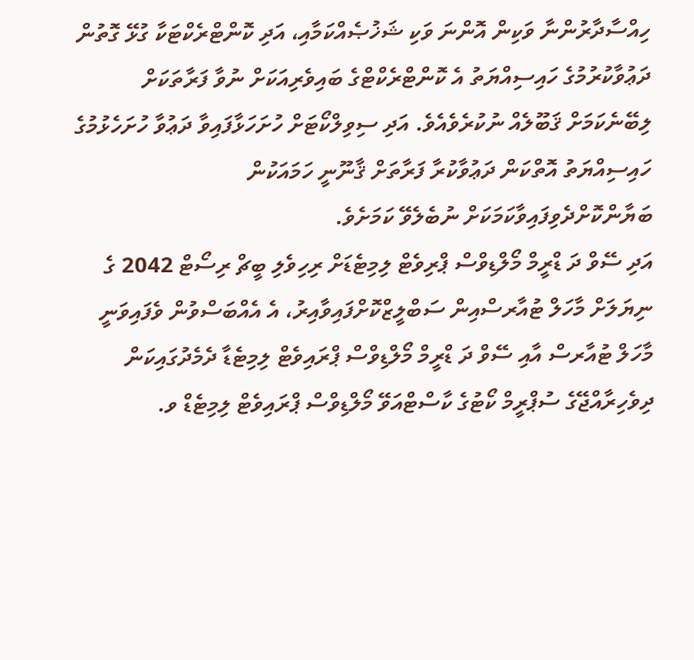ހިއްސާދާރުންނާ ވަކިން އޮންނަ ވަކި ޝަޚުޞެއްކަމާއި، އަދި ކޮންޓްރެކްޓަކާ ގުޅޭ ގޮތުން ދަޢުވާކުރުމުގެ ހައިސިއްޔަތު އެ ކޮންޓްރެކްޓްގެ ބައިވެރިއަކަށް ނުވާ ފަރާތަކަށް ލިބޭނެކަމަށް ޤަބޫލެއް ނުކުރެވެއެވެ. އަދި ސިވިލްކޯޓަށް ހުށަހަޅާފައިވާ ދަޢުވާ ހުށަހެޅުމުގެ ހައިސިއްޔަތު އޮތްކަން ދަޢުވާކުރާ ފަރާތަށް ޤާނޫނީ ހަމައަކުން ބަޔާންކޮށްދެވިފައިވާކަމަކަށް ނުބެލެވޭ ކަމަށެވެ.
އަދި ސޭވް ދަ ޑްރީމް މޯލްޑިވްސް ޕްރިވެޓް ލިމިޓެޑަށް ރިހިވެލި ބީޗް ރިސޯޓް 2042 ގެ ނިޔަލަށް މާހަލް ޓުއާރސްއިން ސަބްލީޒްކޮށްފައިވާއިރު، އެ އެއްބަސްވުން ވެފައިވަނީ މާހަލް ޓުއާރސް އާއި ސޭވް ދަ ޑްރީމް މޯލްޑިވްސް ޕްރައިވެޓް ލިމިޓެޑާ ދެމެދުގައިކަން ދިވެހިރާއްޖޭގެ ސުޕްރީމް ކޯޓުގެ ކާސްޓްއަވޭ މޯލްޑިވްސް ޕްރައިވެޓް ލިމިޓެޑް ވ.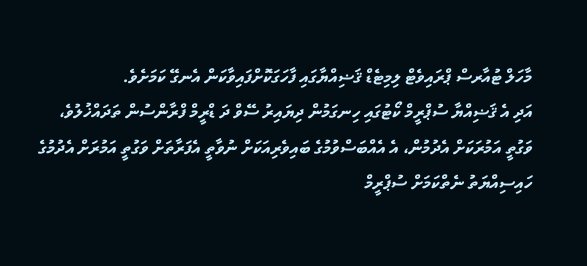މާހަލް ޓުއާރސް ޕްރައިވެޓް ލިމިޓެޑް ޤަޟިއްޔާގައި ފާހަގަކޮށްފައިވާކަން އެނގޭ ކަމަށެވެ.
އަދި އެ ޤަޟިއްޔާ ސުޕްރީމް ކޯޓުގައި ހިނގަމުން ދިޔައިރު ސޭވް ދަ ޑްރީމް ފްރާންސުން ތަދައްޚުލުވެ، ވަގުތީ އަމުރަކަށް އެދުމުން، އެ އެއްބަސްވުމުގެ ބައިވެރިއަކަށް ނުވާތީ އެފަރާތަށް ވަގުތީ އަމުރަށް އެދުމުގެ ހައިސިއްޔަތު ނެތްކަމަށް ސުޕްރީމް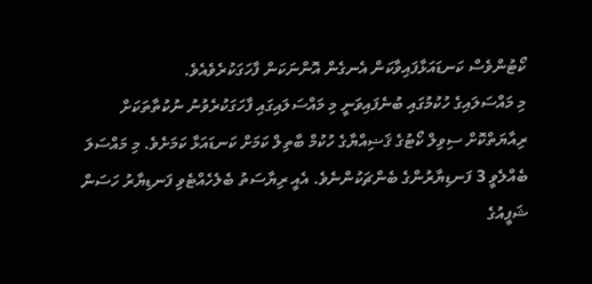ކޯޓުންވެސް ކަނޑައަޅާފައިވާކަން އެނގެން އޮންނަކަން ފާހަގަކުރެވެއެވެ.
މި މައްސަލައިގެ ހުކުމުގައި ބުނެފައިވަނީ މި މައްސަލައިގައި ފާހަގަކުރެވުނު ނުކުތާތަކަށް ރިއާޔަތްކޮށް ސިވިލް ކޯޓުގެ ޤަޟިއްޔާގެ ހުކުމް ބާތިލް ކަމަށް ކަނޑައަޅާ ކަމަށެވެ. މި މައްސަލަ ބެއްލެވީ 3 ފަނޑިޔާރުންގެ ބެންޗަކުންނެވެ. އެއީ ރިޔާސަތު ބެލެހެއްޓެވި ފަނޑިޔާރު ހަސަން ޝަފީއުގެ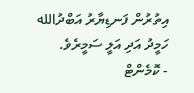އިތުރުން ފަނޑިޔާރު އަބްދުالله ހަމީދު އަދި އަލީ ސަމީރެވެ.
- ކޮމެންޓް